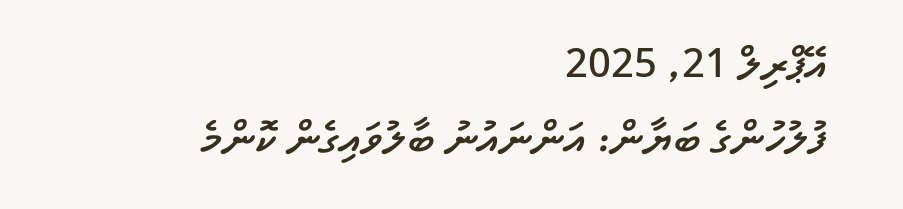އޭޕްރިލް 21, 2025
ފުލުހުންގެ ބަޔާން: އަންނައުނު ބާލުވައިގެން ކޮންމެ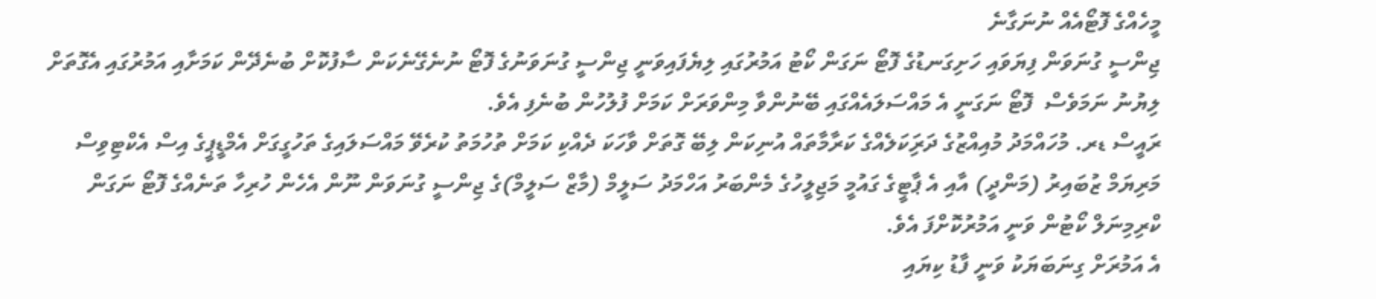މީހެއްގެ ފޮޓޯއެއް ނުނަގާނެ
ޖިންސީ ގުނަވަން ފިޔަވައި ހަށިގަނޑުގެ ފޮޓޯ ނަގަން ކޯޓު އަމުރުގައި ލިޔެފައިވަނީ ޖިންސީ ގުނަވަނުގެ ފޮޓޯ ނުނެގޭނެކަން ސާފުކޮށް ބުނެދޭން ކަމަށާއި އަމުރުގައި އެގޮތަށް ލިޔުނު ނަމަވެސް  ފޮޓޯ ނަގަނީ އެ މައްސަލައެއްގައި ބޭނުންވާ މިންވަރަށް ކަމަށް ފުލުހުން ބުނެފި އެވެ.
ރައީސް ޑރ. މުހައްމަދު މުއިއްޒުގެ ދަރިަކަލެއްގެ ކަރާމާތައް އުނިކަން ލިބޭ ގޮތަށް ވާހަކަ ދެއްކި ކަމަށް ތުހުމަތު ކުރެވޭ މައްސަލައިގެ ތަހުގީގަށް އެމްޑީޕީގެ އިސް އެކްޓިވިސް މަރިޔަމް ޒުބައިރު (މަންދީ) އާއި އެ ޕާޓީގެ ގައުމީ މަޖިލީހުގެ މެންބަރު އަހްމަދު ސަލީމް (މާޒް ސަލީމް)ގެ ޖިންސީ ގުނަވަން ނޫން އެހެން ހުރިހާ ތަނެއްގެ ފޮޓޯ ނަގަން ކްރިމިނަލް ކޯޓުން ވަނީ އަމުރުކޮށްފަ އެވެ.
އެ އަމުރަށް ގިނަބަޔަކު ވަނީ ފާޑު ކިޔައި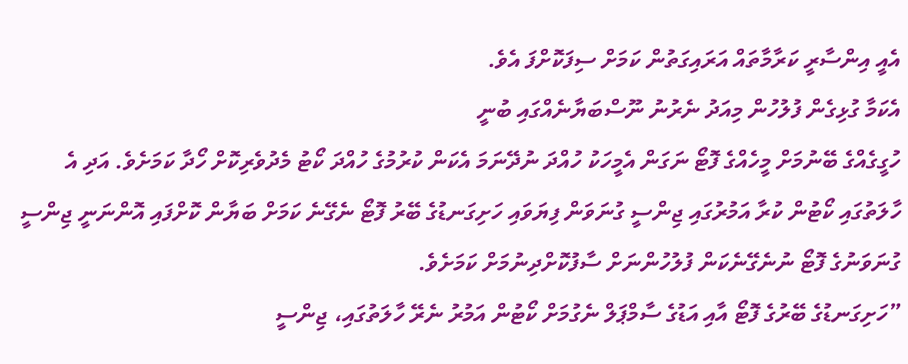އެއީ އިންސާރީ ކަރާމާތައް އަރައިގަތުން ކަމަށް ސިފަކޮށްފަ އެވެ.
އެކަމާ ގުޅިގެން ފުލުހުން މިއަދު ނެރުނު ނޫސްބަޔާނެއްގައި ބުނީ
ހުގީގެއްގެ ބޭނުމަށް މީހެއްގެ ފޮޓޯ ނަގަން އެމީހަކު ހުއްދަ ނުދޭނަމަ އެކަން ކުރުމުގެ ހުއްދަ ކޯޓު މެދުވެރިކޮށް ހޯދާ ކަމަށެވެ. އަދި އެ ހާލަތުގައި ކޯޓުން ކުރާ އަމުރުގައި ޖިންސީ ގުނަވަން ފިޔަވައި ހަށިގަނޑުގެ ބޭރު ފޮޓޯ ނެގޭނެ ކަމަށް ބަޔާން ކޮށްފައި އޮންނަނީ ޖިންސީ ގުނަވަނުގެ ފޮޓޯ ނުނެގޭނެކަން ފުލުހުންނަށް ސާފުކޮށްދިނުމަށް ކަމަށެވެ.
”ހަށިގަނޑުގެ ބޭރުގެ ފޮޓޯ އާއި އަޑުގެ ސާމްޕަލް ނެގުމަށް ކޯޓުން އަމުރު ނެރޭ ހާލަތުގައި، ޖިންސީ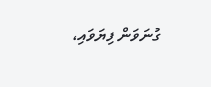ގުނަވަން ފިޔަވައި،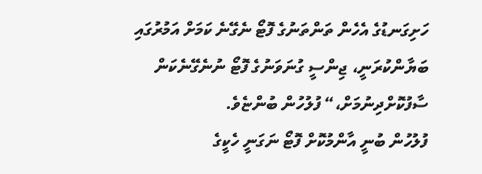ހަށިގަނޑުގެ އެހެން ތަންތަނުގެ ފޮޓޯ ނެގޭނެ ކަމަށް އަމުރުގައި ބަޔާންކުރަނީ، ޖިންސީ ގުނަވަނުގެ ފޮޓޯ ނުނެގޭނެކަން ސާފުކޮށްދިނުމަށް،“ ފުލުހުން ބުންޏެވެ.
ފުލުހުން ބުނީ އާންމުކޮށް ފޮޓޯ ނަގަނީ ހެކީގެ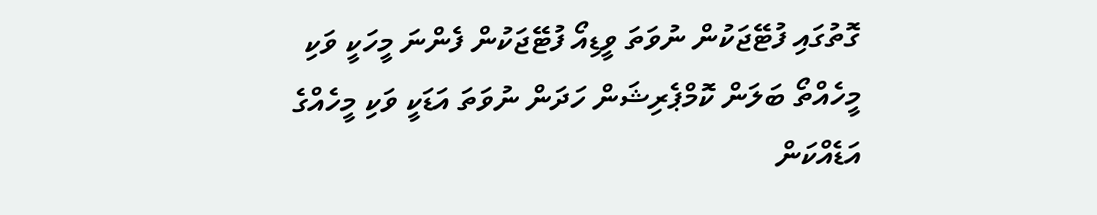ގޮތުގައި ފުޓޭޖަކުން ނުވަތަ ވީޑިއޯ ފުޓޭޖަކުން ފެންނަ މީހަކީ ވަކި މީހެއްތޯ ބަލަން ކޮމްޕެރިޝަން ހަދަން ނުވަތަ އަޑަކީ ވަކި މީހެއްގެ އަޑެއްކަން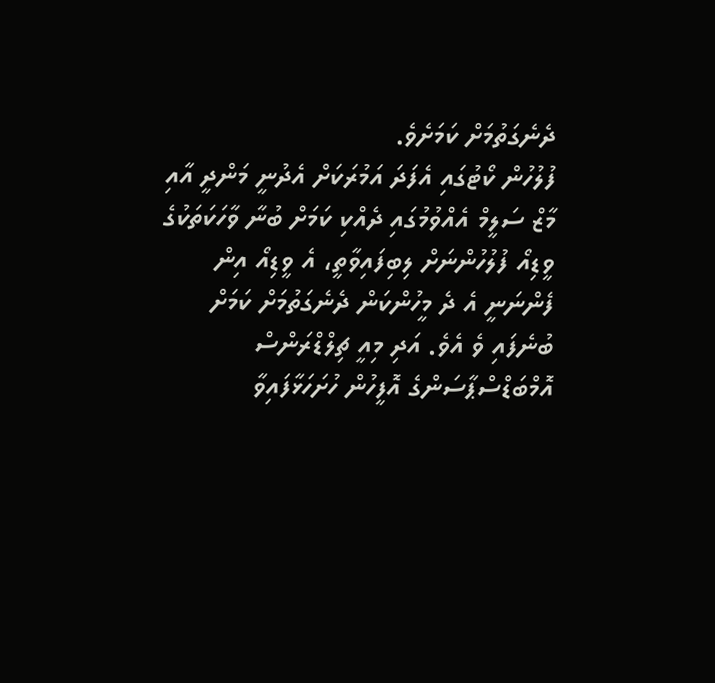ދެނެގަތުމަށް ކަމަށެވެ.
ފުލުހުން ކޯޓުގައި އެފަދަ އަމުރަކަށް އެދުނީ މަންދީ އާއި މާޒް ސަލީމް އެއްވުމުގައި ދެއްކި ކަމަށް ބުނާ ވާހަކަތަކުގެ ވީޑިއޯ ފުލުހުންނަށް ލިބިފައިވާތީ، އެ ވީޑިއޯ އިން ފެންނަނީ އެ ދެ މީހުންކަން ދެނެގަތުމަށް ކަމަށް ބުނެފައި ވެ އެވެ. އަދި މިއީ ޗިލްޑްރަންސް އޮމްބަޑްސްޕާސަންގެ އޮފީހުން ހުށަހަޅާފައިވާ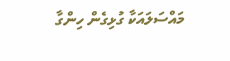މައްސަލައަކާ ގުޅިގެން ހިންގާ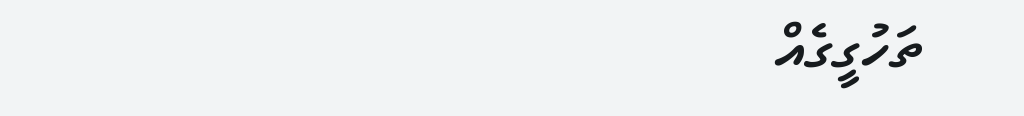ތަހުގީގެއް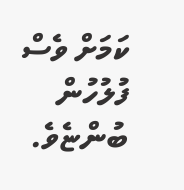ކަމަށް ވެސް ފުލުހުން ބުންޏެވެ.